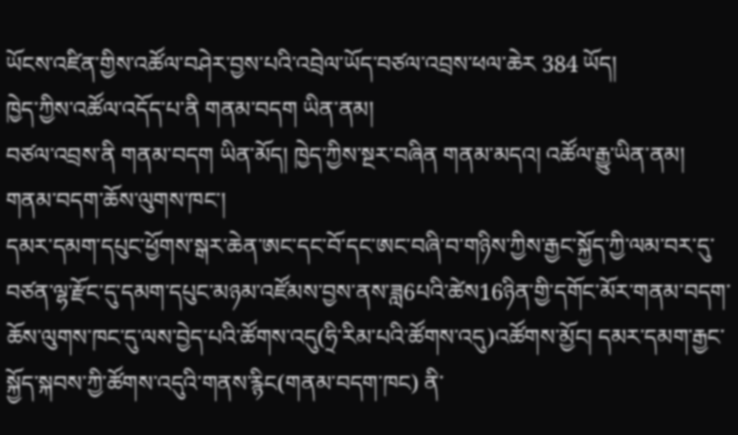ཡོངས་འཛིན་གྱིས་འཚོལ་བཤེར་བྱས་པའི་འབྲེལ་ཡོད་བཙལ་འབྲས་ཕལ་ཆེར 384 ཡོད།
ཁྱེད་ཀྱིས་འཚོལ་འདོད་པ་ནི གནམ་བདག ཡིན་ནམ།
བཙལ་འབྲས་ནི གནམ་བདག ཡིན་མོད། ཁྱེད་ཀྱིས་སྔར་བཞིན གནམ་མདའ། འཚོལ་རྒྱུ་ཡིན་ནམ།
གནམ་བདག་ཆོས་ལུགས་ཁང་།
དམར་དམག་དཔུང་ཕྱོགས་སྒར་ཆེན་ཨང་དང་བོ་དང་ཨང་བཞི་བ་གཉིས་ཀྱིས་རྒྱང་སྐྱོད་ཀྱི་ལམ་བར་དུ་བཙན་ལྷ་རྫོང་དུ་དམག་དཔུང་མཉམ་འཛོམས་བྱས་ནས་ཟླ6པའི་ཚེས16ཉིན་གྱི་དགོང་མོར་གནམ་བདག་ཆོས་ལུགས་ཁང་དུ་ལས་བྱེད་པའི་ཚོགས་འདུ(ཧྲི་རིམ་པའི་ཚོགས་འདུ)འཚོགས་མྱོང། དམར་དམག་རྒྱང་སྐྱོད་སྐབས་ཀྱི་ཚོགས་འདུའི་གནས་རྙིང(གནམ་བདག་ཁང) ནི་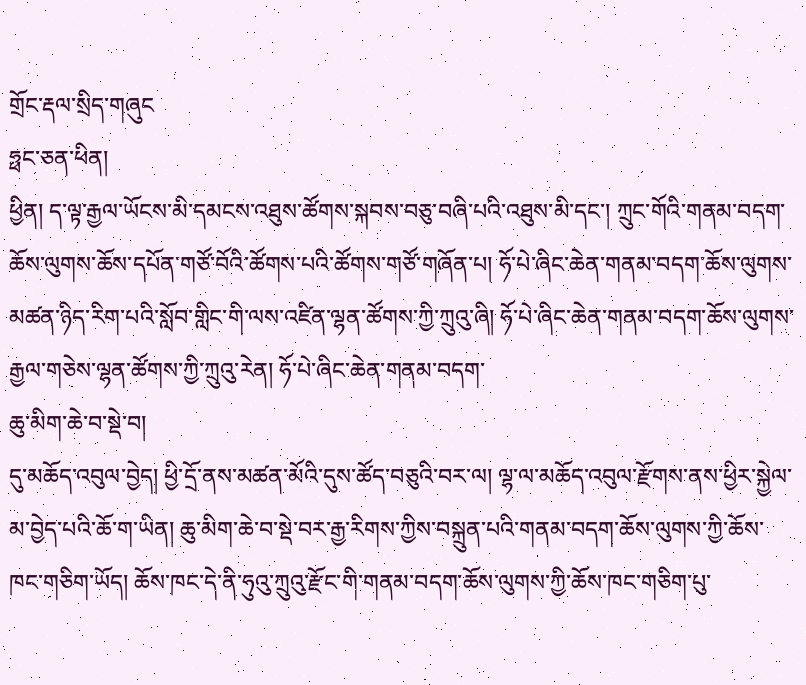གྲོང་རྡལ་སྲིད་གཞུང
ཧྥང་ཅན་ཕིན།
ཕྱིན། ད་ལྟ་རྒྱལ་ཡོངས་མི་དམངས་འཐུས་ཚོགས་སྐབས་བཅུ་བཞི་པའི་འཐུས་མི་དང་། ཀྲུང་གོའི་གནམ་བདག་ཆོས་ལུགས་ཆོས་དཔོན་གཙོ་བོའི་ཚོགས་པའི་ཚོགས་གཙོ་གཞོན་པ། ཧོ་པེ་ཞིང་ཆེན་གནམ་བདག་ཆོས་ལུགས་མཚན་ཉིད་རིག་པའི་སློབ་གླིང་གི་ལས་འཛིན་ལྷན་ཚོགས་ཀྱི་ཀྲུའུ་ཞི། ཧོ་པེ་ཞིང་ཆེན་གནམ་བདག་ཆོས་ལུགས་རྒྱལ་གཅེས་ལྷན་ཚོགས་ཀྱི་ཀྲུའུ་རེན། ཧོ་པེ་ཞིང་ཆེན་གནམ་བདག་
ཆུ་མིག་ཆེ་བ་སྡེ་བ།
དུ་མཆོད་འབུལ་བྱེད། ཕྱི་དྲོ་ནས་མཚན་མོའི་དུས་ཚོད་བཅུའི་བར་ལ། ལྷ་ལ་མཆོད་འབུལ་རྫོགས་ནས་ཕྱིར་སྐྱེལ་མ་བྱེད་པའི་ཆོ་ག་ཡིན། ཆུ་མིག་ཆེ་བ་སྡེ་བར་རྒྱ་རིགས་ཀྱིས་བསྐྲུན་པའི་གནམ་བདག་ཆོས་ལུགས་ཀྱི་ཆོས་ཁང་གཅིག་ཡོད། ཆོས་ཁང་དེ་ནི་ཧུའུ་ཀྲུའུ་རྫོང་གི་གནམ་བདག་ཆོས་ལུགས་ཀྱི་ཆོས་ཁང་གཅིག་པུ་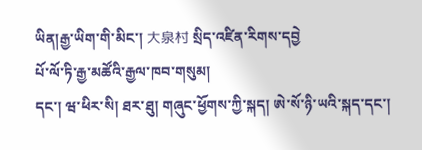ཡིན།རྒྱ་ཡིག་གི་མིང་། 大泉村 སྲིད་འཛིན་རིགས་དབྱེ
པོ་ལོ་ཏི་རྒྱ་མཚོའི་རྒྱལ་ཁབ་གསུམ།
དང་། ཝ་ཕིར་སི། ཐར་ཐུ། གཞུང་ཕྱོགས་ཀྱི་སྐད། ཨེ་སོ་ཉི་ཡའི་སྐད་དང་།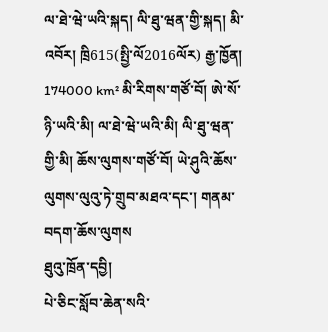ལ་ཐེ་ཝེ་ཡའི་སྐད། ལི་ཐུ་ཝན་གྱི་སྐད། མི་འབོར། ཁྲི615(སྤྱི་ལོ2016ལོར) རྒྱ་ཁྱོན། 174000 km² མི་རིགས་གཙོ་བོ། ཨེ་སོ་ཉི་ཡའི་མི། ལ་ཐེ་ཝེ་ཡའི་མི། ལི་ཐུ་ཝན་གྱི་མི། ཆོས་ལུགས་གཙོ་བོ། ཡེ་ཤུའི་ཆོས་ལུགས་ལུའུ་ཏེ་གྲུབ་མཐའ་དང་། གནམ་བདག་ཆོས་ལུགས
ཐུའུ་ཁྲོན་དབྱི།
པེ་ཅིང་སློབ་ཆེན་སའི་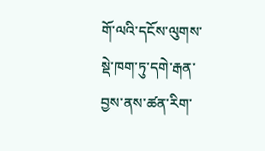གོ་ལའི་དངོས་ལུགས་སྡེ་ཁག་ཏུ་དགེ་རྒན་བྱས་ནས་ཚན་རིག་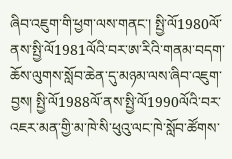ཞིབ་འཇུག་གི་ཕྱག་ལས་གནང་། སྤྱི་ལོ1980ལོ་ནས་སྤྱི་ལོ1981ལོའི་བར་ཨ་རིའི་གནམ་བདག་ཆོས་ལུགས་སློབ་ཆེན་དུ་མཉམ་ལས་ཞིབ་འཇུག་བྱས། སྤྱི་ལོ1988ལོ་ནས་སྤྱི་ལོ1990ལོའི་བར་འཇར་མན་གྱི་མ་ཁེ་སི་ཕུའུ་ལང་ཁེ་སློབ་ཚོགས་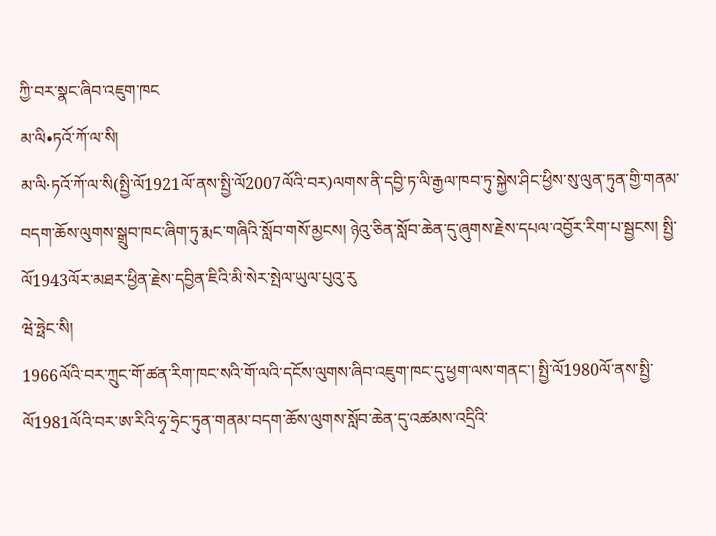ཀྱི་བར་སྣང་ཞིབ་འཇུག་ཁང
མ་ལི•ཏའོ་ཀོ་ལ་སི།
མ་ལི·ཏའོ་ཀོ་ལ་སི(སྤྱི་ལོ1921ལོ་ནས་སྤྱི་ལོ2007ལོའི་བར)ལགས་ནི་དབྱི་ཏ་ལི་རྒྱལ་ཁབ་ཏུ་སྐྱེས་ཤིང་ཕྱིས་སུ་ལུན་ཏུན་གྱི་གནམ་བདག་ཆོས་ལུགས་སྒྲུབ་ཁང་ཞིག་ཏུ་རྨང་གཞིའི་སློབ་གསོ་མྱངས། ཉེའུ་ཅིན་སློབ་ཆེན་དུ་ཞུགས་རྗེས་དཔལ་འབྱོར་རིག་པ་སྦྱངས། སྤྱི་ལོ1943ལོར་མཐར་ཕྱིན་རྗེས་དབྱིན་ཇིའི་མི་སེར་སྤེལ་ཡུལ་པུའུ་རུ
ཝེ་ཧྥེང་སི།
1966ལོའི་བར་ཀྲུང་གོ་ཚན་རིག་ཁང་སའི་གོ་ལའི་དངོས་ལུགས་ཞིབ་འཇུག་ཁང་དུ་ཕྱག་ལས་གནང་། སྤྱི་ལོ1980ལོ་ནས་སྤྱི་ལོ1981ལོའི་བར་ཨ་རིའི་ཧྭ་ཧྲེང་ཏུན་གནམ་བདག་ཆོས་ལུགས་སློབ་ཆེན་དུ་འཚམས་འདྲིའི་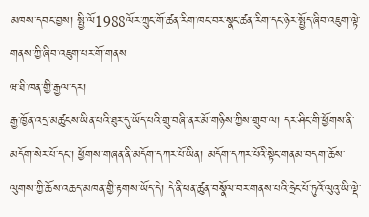མཁས་དབང་བྱས། སྤྱི་ལོ1988ལོར་ཀྲུང་གོ་ཚན་རིག་ཁང་བར་སྣང་ཚན་རིག་དང་ཉེར་སྤྱོད་ཞིབ་འཇུག་ལྟེ་གནས་ཀྱི་ཞིབ་འཇུག་པར་གོ་གནས
ཝ་ཐི་ཁན་གྱི་རྒྱལ་དར།
རྒྱ་ཁྱོན་འདྲ་མཚུངས་ཡིན་པའི་ཐུར་དུ་ཡོད་པའི་གྲུ་བཞི་ནར་མོ་གཉིས་ཀྱིས་གྲུབ་ལ། དར་ཤིང་གི་ཕྱོགས་ནི་མདོག་སེར་པོ་དང་། ཕྱོགས་གཞན་ནི་མདོག་དཀར་པོ་ཡིན། མདོག་དཀར་པོའི་སྟེང་གནམ་བདག་ཆོས་ལུགས་ཀྱི་ཆོས་འཆད་མཁན་གྱི་རྟགས་ཡོད་དེ། དེ་ནི་ཕན་ཚུན་བསྣོལ་བར་གནས་པའི་ཧྲེང་པོ་ཏུའོ་ལུའུ་ཡི་ལྡེ་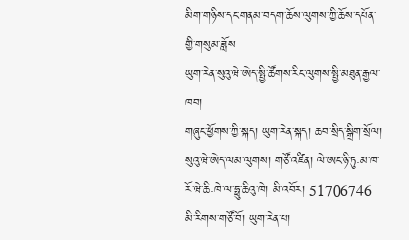མིག་གཉིས་དང་གནམ་བདག་ཆོས་ལུགས་ཀྱི་ཆོས་དཔོན་གྱི་གསུམ་ཟློས
ཡུག་རེན་སུའུ་ཝེ་ཨེད་སྤྱི་ཚོགས་རིང་ལུགས་སྤྱི་མཐུན་རྒྱལ་ཁབ།
གཞུང་ཕྱོགས་ཀྱི་སྐད། ཡུག་རེན་སྐད། ཆབ་སྲིད་སྒྲིག་སྲོལ། སུའུ་ཝེ་ཨེད་ལམ་ལུགས། གཙོ་འཛིན། ལེ་ཨང་ཉི་ཏུ·མ་ཁ་རོ་ཝེ་ཆི·ཁེ་ལ་ཧྥུ་ཆིའུ་ཁེ། མི་འབོར། 51706746 མི་རིགས་གཙོ་བོ། ཡུག་རེན་པ།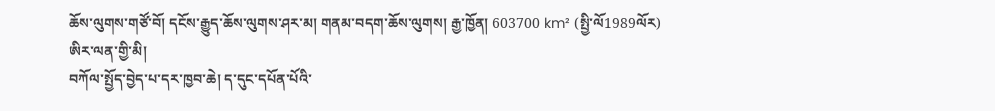ཆོས་ལུགས་གཙོ་བོ། དངོས་རྒྱུད་ཆོས་ལུགས་ཤར་མ། གནམ་བདག་ཆོས་ལུགས། རྒྱ་ཁྱོན། 603700 km² (སྤྱི་ལོ1989ལོར)
ཨིར་ལན་གྱི་མི།
བཀོལ་སྤྱོད་བྱེད་པ་དར་ཁྱབ་ཆེ། ད་དུང་དཔོན་པོའི་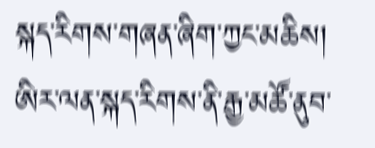སྐད་རིགས་གཞན་ཞིག་ཀྱང་མཆིས། ཨིར་ལན་སྐད་རིགས་ནི་རྒྱ་མཚོ་ནུབ་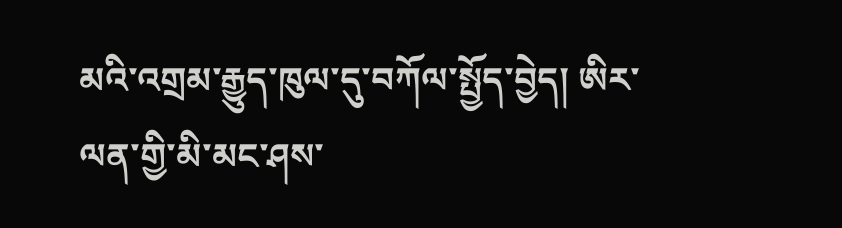མའི་འགྲམ་རྒྱུད་ཁུལ་དུ་བཀོལ་སྤྱོད་བྱེད། ཨིར་ལན་གྱི་མི་མང་ཤས་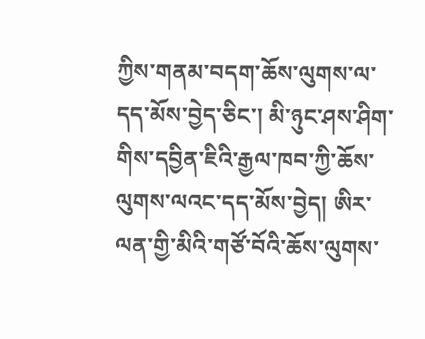ཀྱིས་གནམ་བདག་ཆོས་ལུགས་ལ་དད་མོས་བྱེད་ཅིང་། མི་ཉུང་ཤས་ཤིག་གིས་དབྱིན་ཇིའི་རྒྱལ་ཁབ་ཀྱི་ཆོས་ལུགས་ལའང་དད་མོས་བྱེད། ཨིར་ལན་གྱི་མིའི་གཙོ་བོའི་ཆོས་ལུགས་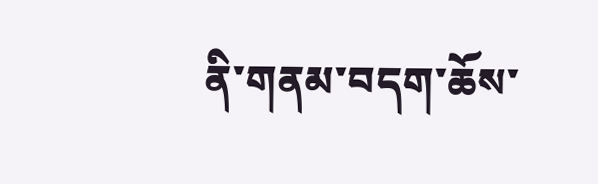ནི་གནམ་བདག་ཆོས་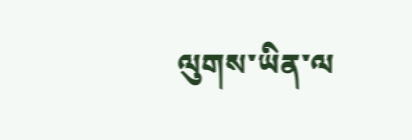ལུགས་ཡིན་ལ